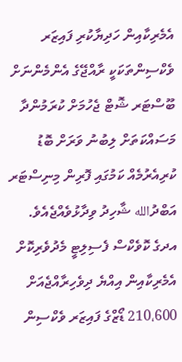އެމެރިކާއިން ހަދިޔާކުރި ފައިޒަރ ވެކްސިންތަކަކީ ރާއްޖޭގެ އެންމެންނަށް ބޫސްޓަރ ޝޮޓް ޖެހުމަށް ކުރަމުންދާ މަސައްކަތަށް ލިބުނު ވަރަށް ބޮޑު ކުރިއެރުމެއް ކަމުގައި ފޮރިން މިނިސްޓަރ އަބްދުالله ޝާހިދު ވިދާޅުވެއްޖެއެވެ.
އދގެ ކޮވެކްސް ފެސިލިޓީ މެދުވެރިކޮށް އެމެރިކާއިން އިއްޔެ ދިވެހިރާއްޖެއަށް 210،600 ޑޯޒްގެ ފައިޒަރ ވެކްސިން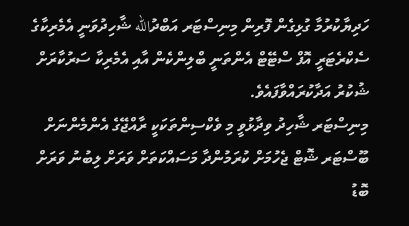ހަދިޔާކުރުމާ ގުޅިގެން ފޮރިން މިނިސްޓަރ އަބްދުالله ޝާހިދުވަނީ އެމެރިކާގެ ސެކްރެޓަރީ އޮފް ސްޓޭޓް އެންތަނީ ބްލިންކެން އާއި އެމެރިކާ ސަރުކާރަށް ޝުކުރު އަދާކުރައްވާފައެވެ.
މިނިސްޓަރ ޝާހިދު ވިދާޅުވީ މި ވެކްސިންތަކަކީ ރާއްޖޭގެ އެންމެންނަށް ބޫސްޓަރ ޝޮޓް ޖެހުމަށް ކުރަމުންދާ މަސައްކަތަށް ވަރަށް ލިބުނު ވަރަށް ބޮޑު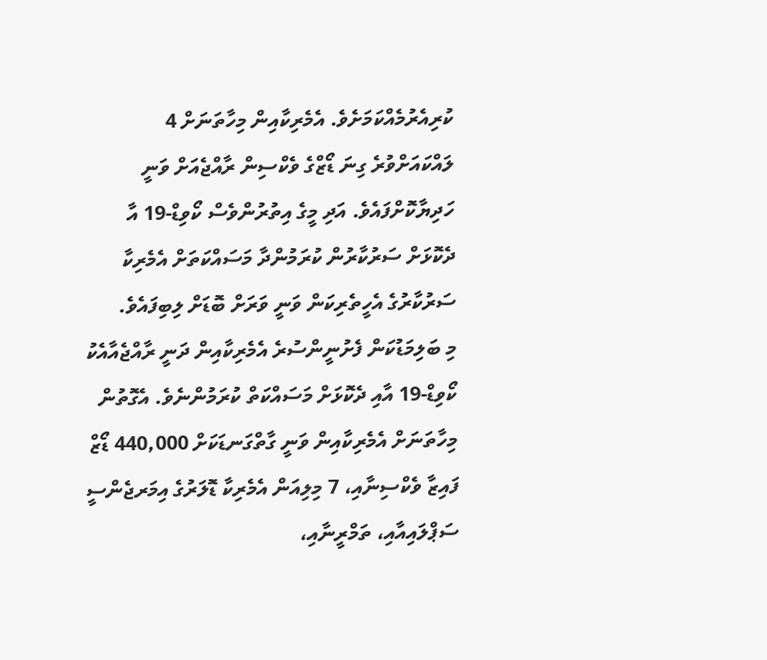ކުރިއެރުމެއްކަމަށެވެ. އެމެރިކާއިން މިހާތަނަށް 4 ލައްކައަށްވުރެ ގިނަ ޑޯޒްގެ ވެކްސިން ރާއްޖެއަށް ވަނީ ހަދިޔާކޮށްފައެވެ. އަދި މީގެ އިތުރުންވެސް ކޯވިޑް-19 އާ ދެކޮޅަށް ސަރުކާރުން ކުރަމުންދާ މަސައްކަތަށް އެމެރިކާ ސަރުކާރުގެ އެހީތެރިކަން ވަނީ ވަރަށް ބޮޑަށް ލިބިފައެވެ.
މި ބަލިމަޑުކަން ފެށުނީންސުރެ އެމެރިކާއިން ދަނީ ރާއްޖެއާއެކު ކޯވިޑް-19 އާއި ދެކޮޅަށް މަސައްކަތް ކުރަމުންނެވެ. އެގޮތުން މިހާތަނަށް އެމެރިކާއިން ވަނީ ގާތްގަނޑަކަށް 440,000 ޑޯޒް ފައިޒާ ވެކްސިނާއި، 7 މިލިއަން އެމެރިކާ ޑޮލަރުގެ އިމަރޖެންސީ ސަޕްލައިއާއި، ތަމްރީނާއި،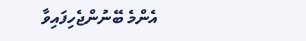އެންމެ ބޭނުންޖެހިފައިވާ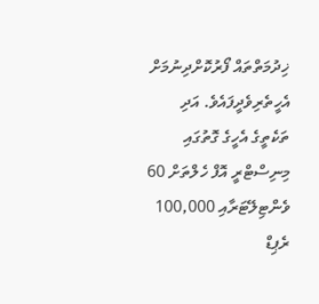ޚިދުމަތްތައް ފޯރުކޮށްދިނުމަށް އެހީތެރިވެދީފައެވެ. އަދި ތަކެތީގެ އެހީގެ ގޮތުގައި މިނިސްޓްރީ އޮފް ހެލްތަށް 60 ވެންޓިލޭޓަރާއި 100,000 ރެޕިޑް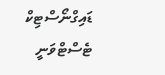ޑައިގްނޯސްޓިކް ޓެސްޓްވަނީ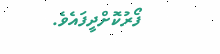ފޯރުކޮށްދީފައެވެ.